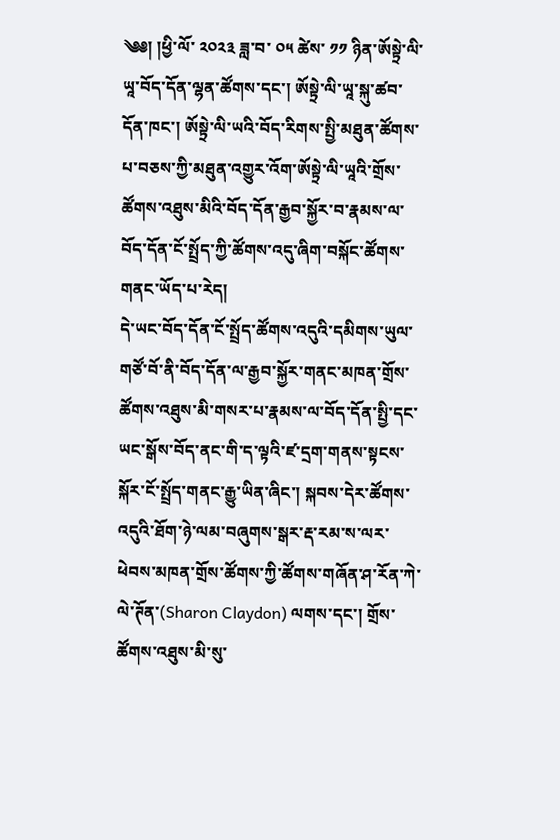༄༅། །ཕྱི་ལོ་ ༢༠༢༣ ཟླ་བ་ ༠༥ ཚེས་ ༡༡ ཉིན་ཨོསྟྲེ་ལི་ཡཱ་བོད་དོན་ལྷན་ཚོགས་དང་། ཨོསྟྲེ་ལི་ཡཱ་སྐུ་ཚབ་དོན་ཁང་། ཨོསྟྲེ་ལི་ཡའི་བོད་རིགས་སྤྱི་མཐུན་ཚོགས་པ་བཅས་ཀྱི་མཐུན་འགྱུར་འོག་ཨོསྟྲེ་ལི་ཡཱའི་གྲོས་ཚོགས་འཐུས་མིའི་བོད་དོན་རྒྱབ་སྐྱོར་བ་རྣམས་ལ་བོད་དོན་ངོ་སྤྲོད་ཀྱི་ཚོགས་འདུ་ཞིག་བསྐོང་ཚོགས་གནང་ཡོད་པ་རེད།
དེ་ཡང་བོད་དོན་ངོ་སྤྲོད་ཚོགས་འདུའི་དམིགས་ཡུལ་གཙོ་བོ་ནི་བོད་དོན་ལ་རྒྱབ་སྐྱོར་གནང་མཁན་གྲོས་ཚོགས་འཐུས་མི་གསར་པ་རྣམས་ལ་བོད་དོན་སྤྱི་དང་ཡང་སྒོས་བོད་ནང་གི་ད་ལྟའི་ཛ་དྲག་གནས་སྟངས་སྐོར་ངོ་སྤྲོད་གནང་རྒྱུ་ཡིན་ཞིང་། སྐབས་དེར་ཚོགས་འདུའི་ཐོག་ཉེ་ལམ་བཞུགས་སྒར་རྡ་རམ་ས་ལར་ཕེབས་མཁན་གྲོས་ཚོགས་ཀྱི་ཚོགས་གཞོན་ཤ་རོན་ཀེ་ལེ་ཊོན་(Sharon Claydon) ལགས་དང་། གྲོས་ཚོགས་འཐུས་མི་སུ་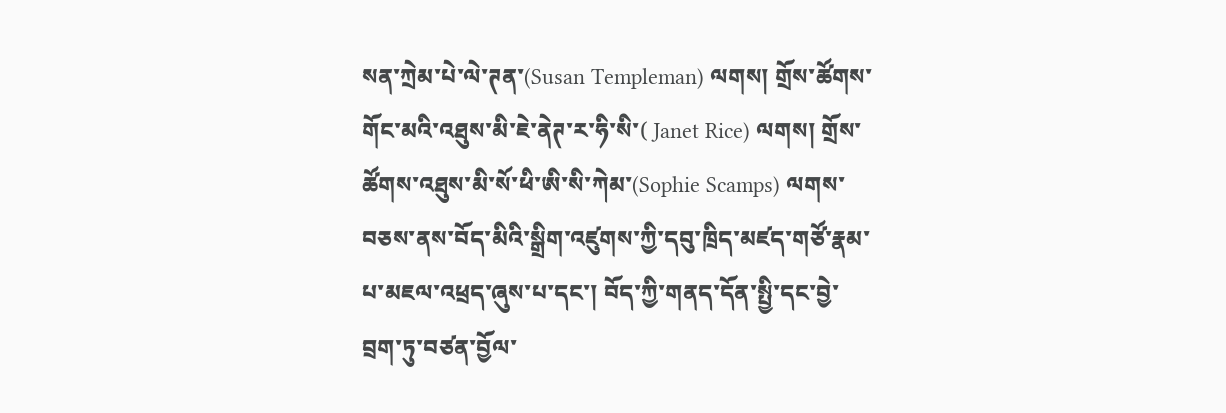སན་ཀྲེམ་པེ་ལེ་ཊན་(Susan Templeman) ལགས། གྲོས་ཚོགས་གོང་མའི་འཐུས་མི་ཇེ་ནེཊ་ར་ཧི་སི་( Janet Rice) ལགས། གྲོས་ཚོགས་འཐུས་མི་སོ་ཕི་ཨི་སི་ཀེམ་(Sophie Scamps) ལགས་བཅས་ནས་བོད་མིའི་སྒྲིག་འཛུགས་ཀྱི་དབུ་ཁྲིད་མཛད་གཙོ་རྣམ་པ་མཇལ་འཕྲད་ཞུས་པ་དང་། བོད་ཀྱི་གནད་དོན་སྤྱི་དང་བྱེ་བྲག་ཏུ་བཙན་བྱོལ་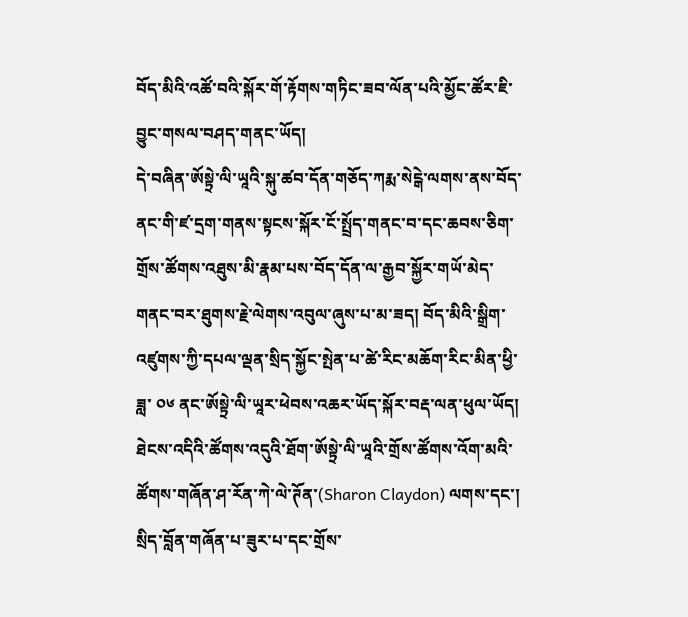བོད་མིའི་འཚོ་བའི་སྐོར་གོ་རྟོགས་གཏིང་ཟབ་ལོན་པའི་མྱོང་ཚོར་ཇི་བྱུང་གསལ་བཤད་གནང་ཡོད།
དེ་བཞིན་ཨོསྟྲེ་ལི་ཡཱའི་སྐུ་ཚབ་དོན་གཅོད་ཀརྨ་སེངྒེ་ལགས་ནས་བོད་ནང་གི་ཛ་དྲག་གནས་སྟངས་སྐོར་ངོ་སྤྲོད་གནང་བ་དང་ཆབས་ཅིག་གྲོས་ཚོགས་འཐུས་མི་རྣམ་པས་བོད་དོན་ལ་རྒྱབ་སྐྱོར་གཡོ་མེད་གནང་བར་ཐུགས་རྗེ་ལེགས་འབུལ་ཞུས་པ་མ་ཟད། བོད་མིའི་སྒྲིག་འཛུགས་ཀྱི་དཔལ་ལྡན་སྲིད་སྐྱོང་སྤེན་པ་ཚེ་རིང་མཆོག་རིང་མིན་ཕྱི་ཟླ་ ༠༦ ནང་ཨོསྟྲེ་ལི་ཡཱར་ཕེབས་འཆར་ཡོད་སྐོར་བརྡ་ལན་ཕུལ་ཡོད།
ཐེངས་འདིའི་ཚོགས་འདུའི་ཐོག་ཨོསྟྲེ་ལི་ཡཱའི་གྲོས་ཚོགས་འོག་མའི་ཚོགས་གཞོན་ཤ་རོན་ཀེ་ལེ་ཊོན་(Sharon Claydon) ལགས་དང་། སྲིད་བློན་གཞོན་པ་ཟུར་པ་དང་གྲོས་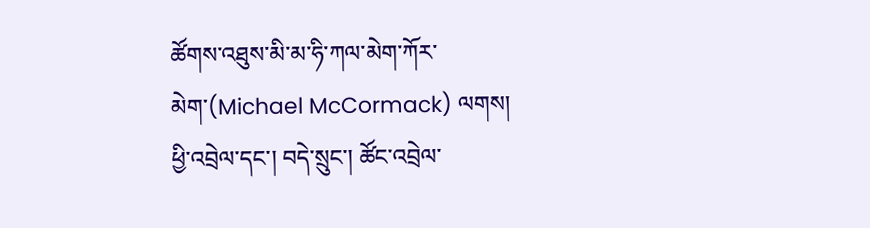ཚོགས་འཐུས་མི་མ་ཧི་ཀལ་མེག་ཀོར་མེག་(Michael McCormack) ལགས། ཕྱི་འབྲེལ་དང་། བདེ་སྲུང་། ཚོང་འབྲེལ་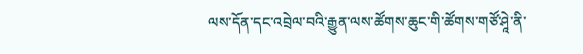ལས་དོན་དང་འབྲེལ་བའི་རྒྱུན་ལས་ཚོགས་ཆུང་གི་ཚོགས་གཙོ་ཤཱེ་ནི་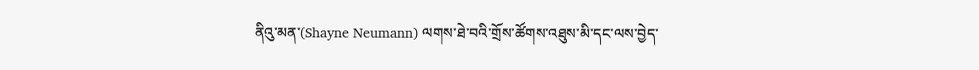ནིའུ་མན་(Shayne Neumann) ལགས་ཐེ་བའི་གྲོས་ཚོགས་འཐུས་མི་དང་ལས་བྱེད་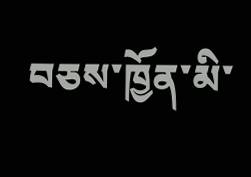བཅས་ཁྱོན་མི་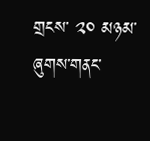གྲངས་ ༢༠ མཉམ་ཞུགས་གནང་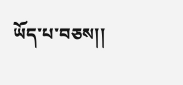ཡོད་པ་བཅས།།